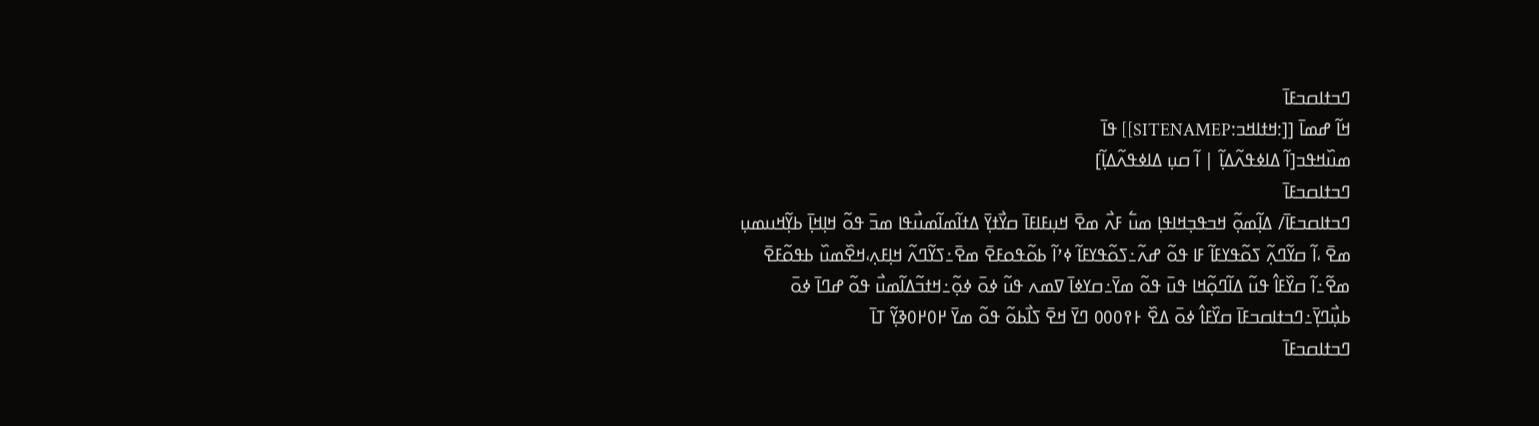ߣߏߙߊߛߏߓߊ߫
ߞߊ߬ ߝߘߊ߫ [[:ߞߙߊߞߏ:SITENAMEP]] ߟߊ߫
ߘߎ߰ߞߟߏ[ߊ߬ ߡߊߦߟߍ߬ߡߊ߲߬ | ߊ߬ ߛߎ߲ ߡߊߦߟߍ߬ߡߊ߲߬]
ߣߏߙߊߛߏߓߊ߫
ߣߏߙߊߛߏߓߊ߫/ ߡߊ߲߬ߘߋ߲߬ ߞߏߟߏ߲ߞߊߟߊ߲ ߘߎ߱ ߓߍ߯ ߘߐ߫ ߞߎ߲ߓߊߓߊ߫ ߛߌ߯ߙߌ߲߫ ߡߙߊ߬ߘߊ߬ߘߎ߯ߟߊ ߘߏ߫ ߟߋ߬ ߞߊ߲ߞߊ߲߫ ߕߌ߲߬ߞߎߘߎ߲ ߘߐ߫ ،ߊ߬ ߛߌ߬ߣߍ߲߬ ߖߋ߬ߟߌߓߊ߬ ߓߊ ߟߋ߬ ߝߍ߬߸ߖߋ߬ߟߌߓߊ߬ ߦߴߊ߬ ߕߋ߬ߟߋߓߐ߫ ߘߐ߫߸ߖߌ߬ߣߍ߬ ߞߊ߲ߓߍ߲،ߞߐ߰ߘߎ߰ ߕߟߋ߬ߓߐ߫ ߘߐ߬߸ߊ߬ ߛߌ߰ߓߊ߮ ߟߎ߬ ߡߊ߬ߣߋ߲߬ߞߊ ߟߎ߫ ߟߋ߬ ߘߌ߫߸ߛߌߦߊ߫ ߜߘߍ ߟߎ߬ ߦߋ߫ ߦߋ߲߬߸ߞߙߏ߬ߡߊ߬ߘߎ߯ ߟߋ߬ ߝߣߊ߫ ߦߋ߫ ߕߎ߲߯ߣߌ߲߫߸ߣߏߙߊߛߏߓߊ߫ ߛߌ߰ߓߊ߮ ߦߋ߫ ߡߐ߰ ߅߉߀߀߀ ߣߌ߫ ߞߐ߫ ߖߊ߯ߕߋ߬ ߟߋ߬ ߘߌ߫ ߂߀߂߀ߢߌ߲߬ ߠߊ߫
ߣߏߙߊߛߏߓߊ߫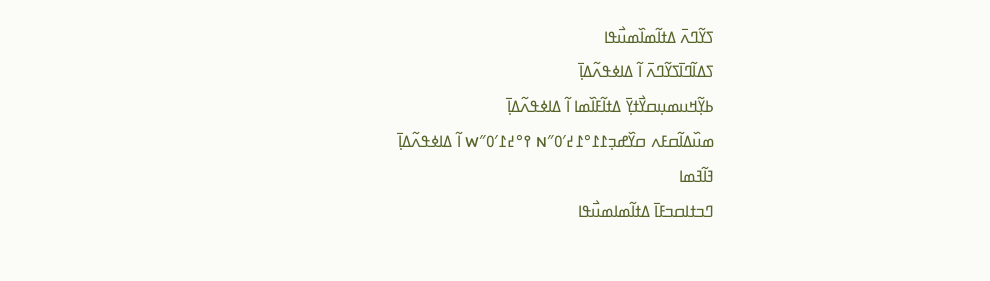ߖߌ߬ߣߍ߫ ߡߙߊ߬ߘߊ߰ߘߎ߯ߟߊ
ߖߡߊ߬ߣߊ߫ߖߌ߬ߣߍ߫ ߊ߬ ߡߊߦߟߍ߬ߡߊ߲߫
ߕߌ߲߬ߞߎߘߎ߲ߛߌ߯ߙߌ߲߫ ߡߙߊ߬ߓߊ߰ߘߊ ߊ߬ ߡߊߦߟߍ߬ߡߊ߲߫
ߘߎ߰ߡߊ߬ߛߓߍ ߛߌ߰ߝߏ߲߁߁°߁߄′߀″N ߉°߄߁′߀″W ߊ߬ ߡߊߦߟߍ߬ߡߊ߲߫
ߔߊ߬ߔߘߊ
ߣߏߙߊߛߏߓߊ߫ ߡߙߊ߬ߘߊߘߎ߯ߟߊ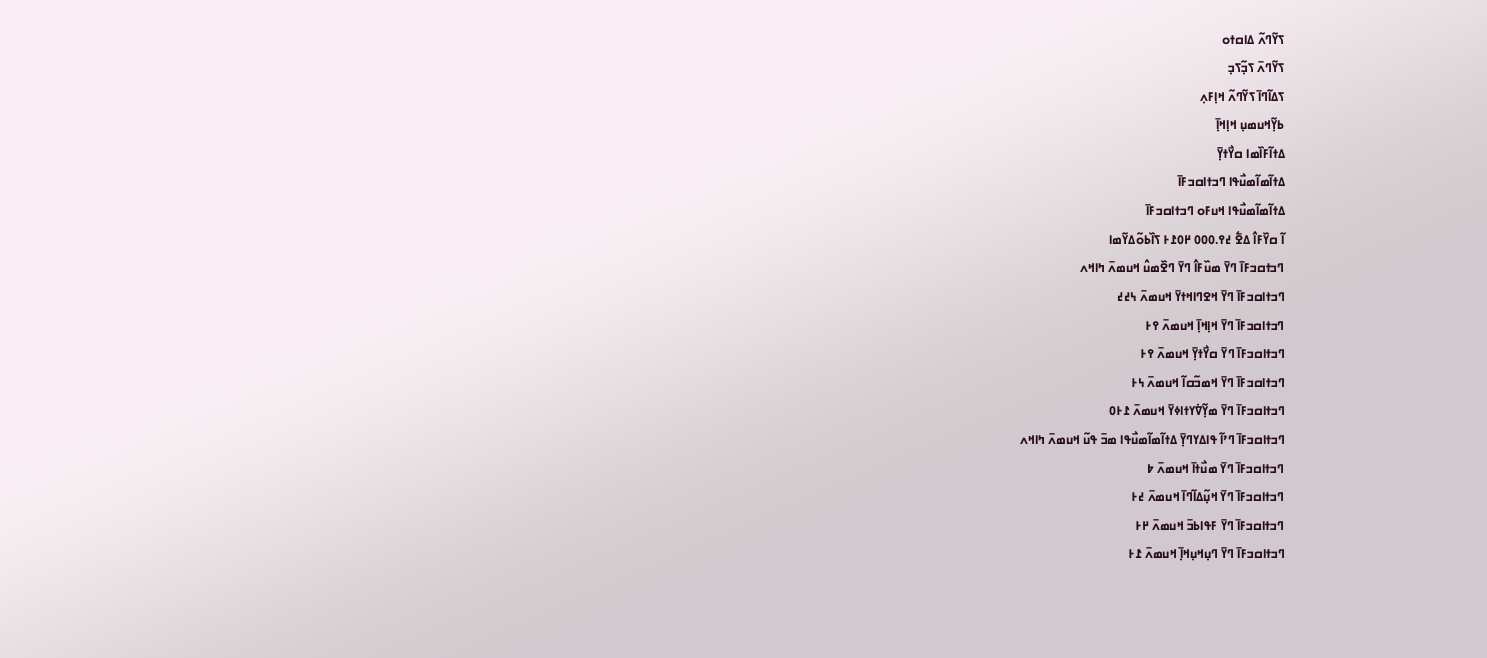ߖߌ߬ߣߍ߬ ߡߊߛߙߋ
ߖߌ߬ߣߍ߫ ߖߏ߲߬ߖߏ߲
ߖߡߊ߬ߣߊ߫ ߖߌ߬ߣߍ߬ ߞߊ߲ߓߍ߲
ߕߌ߲߬ߞߎߘߎ߲ ߞߊ߲ߞߊ߲߫
ߡߙߊ߬ߓߊ߰ߘߊ ߛߌ߯ߙߌ߲߫
ߡߙߊ߬ߘߊ߬ߘߎ߯ߟߊ ߣߏߙߊߛߏߓߊ߫
ߡߙߊ߬ߘߊ߬ߘߎ߯ߟߊ ߞߎߓߋ ߣߏߙߊߛߏߓߊ߫
ߊ߬ ߛߌ߰ߓߊ߮ ߡߐ߱ ߄߉.߀߀߀ ߂߀߁߅ ߖߊ߰ߕߋ߬ߡߌ߬ߘߊ
ߣߏߙߛߏߓߊ߫ ߣߌ߫ ߘߎ߰ߓߊ߮ ߣߌ߫ ߣߐ߰ߘߎ߮ ߞߎߘߍ߫ ߤߊߞߍ
ߣߏߙߊߛߏߓߊ߫ ߣߌ߫ ߞߐߣߊߞߙߌ߫ ߞߎߘߍ߫ ߆߄߄
ߣߏߙߊߛߏߓߊ߫ ߣߌ߫ ߞߊ߲ߞߊ߲߫ ߞߎߘߍ߫ ߉߅
ߣߏߙߊߛߏߓߊ߫ ߣߌ߫ ߛߌ߯ߙߌ߲߫ ߞߎߘߍ߫ ߉߅
ߣߏߙߊߛߏߓߊ߫ ߣߌ߫ ߞߘߏ߬ߛߊ߬ ߞߎߘߍ߫ ߆߅
ߣߏߙߊߛߏߓߊ߫ ߣߌ߫ ߘߌ߲߬ߜ߭ߌߙߊߦߌ߫ ߞߎߘߍ߫ ߁߅߀
ߣߏߙߊߛߏߓߊ߫ ߣߴߊ߬ ߟߊߡߌߣߌ߲߫ ߡߙߊ߬ߘߊ߬ߘߎ߯ߟߊ ߘߏ߫ ߟߎ߬ ߞߎߘߍ߫ ߤߊߞߍ
ߣߏߙߊߛߏߓߊ߫ ߣߌ߫ ߘߎ߯ߙߊ߫ ߞߎߘߍ߫ ߈
ߣߏߙߊߛߏߓߊ߫ ߣߌ߫ ߞߎ߲߬ߡߊ߬ߣߊ߫ ߞߎߘߍ߫ ߄߅
ߣߏߙߊߛߏߓߊ߫ ߣߌ߫ ߓߟߊߕߏ߫ ߞߎߘߍ߫ ߂߅
ߣߏߙߊߛߏߓߊ߫ ߣߌ߫ ߣߎ߲ߞߎ߲ߞߊ߲߫ ߞߎߘߍ߫ ߁߅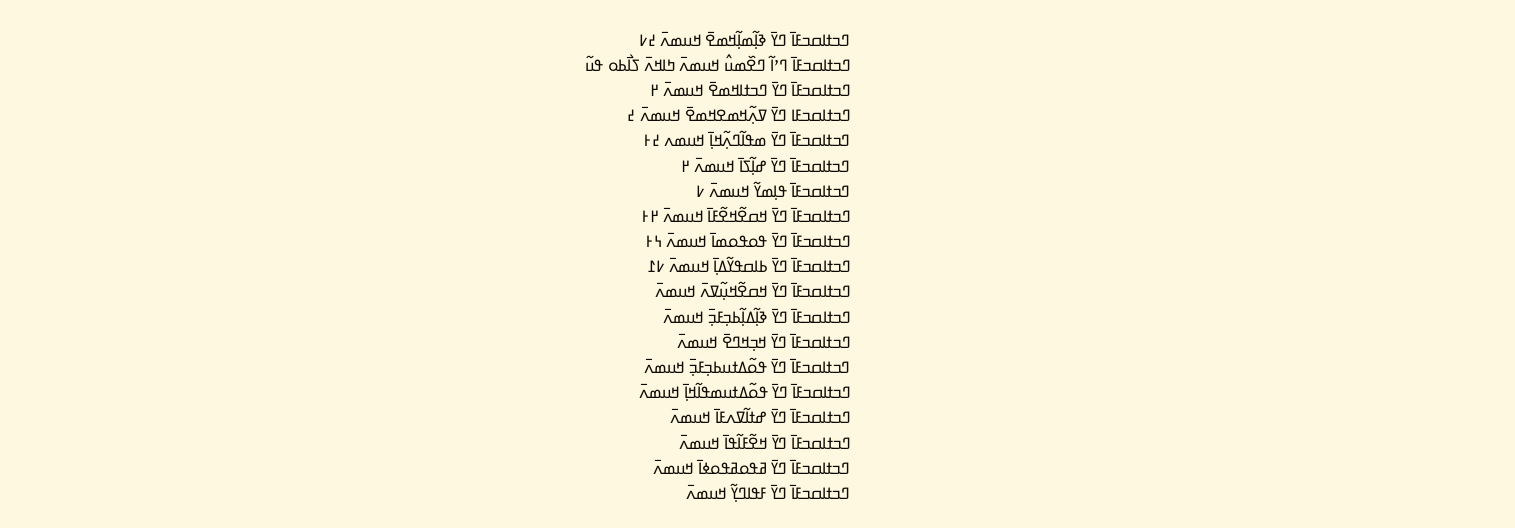ߣߏߙߊߛߏߓߊ߫ ߣߌ߫ ߢߊ߲߬ߘߊ߲߬ߞߘߐ߫ ߞߎߘߍ߫ ߄߇
ߣߏߙߊߛߏߓߊ߫ ߣߴߊ߬ ߣߐ߰ߘߎ߮ ߞߎߘߍ߫ ߤߊߞߍ߫ ߖߊ߯ߕߋ ߟߎ߬
ߣߏߙߊߛߏߓߊ߫ ߣߌ߫ ߣߏߙߊߞߘߐ߫ ߞߎߘߍ߫ ߂
ߣߏߙߊߛߏߓߊ ߣߌ߫ ߜߍ߲߬ߞߘߐߞߘߐ߫ ߞߎߘߍ߫ ߄
ߣߏߙߊߛߏߓߊ߫ ߣߌ߫ ߘߟߊ߬ߣߍ߲߬ߞߊ߲߫ ߞߎߘߍ ߄߅
ߣߏߙߊߛߏߓߊ߫ ߣߌ߫ ߝߊ߲߬ߖߊ߫ ߞߎߘߍ߫ ߂
ߣߏߙߊߛߏߓߊ߫ ߟߊ߲ߘߌ߬ ߞߎߘߍ߫ ߇
ߣߏߙߊߛߏߓߊ߫ ߣߌ߫ ߞߛߐ߬ߞߐ߬ߓߊ߫ ߞߎߘߍ߫ ߂߅
ߣߏߙߊߛߏߓߊ߫ ߣߌ߫ ߟߋߟߋߘߊ߫ ߞߎߘߍ߫ ߆߅
ߣߏߙߊߛߏߓߊ߫ ߣߌ߫ ߕߊߛߟߌ߬ߡߊ߲߫ ߞߎߘߍ߫ ߇߁
ߣߏߙߊߛߏߓߊ߫ ߣߌ߫ ߞߛߐ߬ߞߎ߲߬ߜߍ߫ ߞߎߘߍ߫
ߣߏߙߊߛߏߓߊ߫ ߣߌ߫ ߢߊ߲߬ߡߊ߲߬ߕߏ߲ߓߏ߲߫ ߞߎߘߍ߫
ߣߏߙߊߛߏߓߊ߫ ߣߌ߫ ߞߏ߲ߞߣߐ߫ ߞߎߘߍ߫
ߣߏߙߊߛߏߓߊ߫ ߣߌ߫ ߟߋ߬ߡߙߎߕߏ߲ߓߏ߲߫ ߞߎߘߍ߫
ߣߏߙߊߛߏߓߊ߫ ߣߌ߫ ߟߋ߬ߡߙߎߘߟߊ߬ߞߊ߲߫ ߞߎߘߍ߫
ߣߏߙߊߛߏߓߊ߫ ߣߌ߫ ߝߙߊ߬ߜߍߓߊ߫ ߞߎߘߍ߫
ߣߏߙߊߛߏߓߊ߫ ߣߌ߫ ߞߐ߬ߓߊ߬ߟߊ߫ ߞߎߘߍ߫
ߣߏߙߊߛߏߓߊ߫ ߣߌ߫ ߥߟߋߥߟߋߦߊ߫ ߞߎߘߍ߫
ߣߏߙߊߛߏߓߊ߫ ߣߌ߫ ߓߟߊߣߌ߲߬ ߞߎߘߍ߫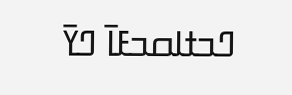ߣߏߙߊߛߏߓߊ߫ ߣߌ߫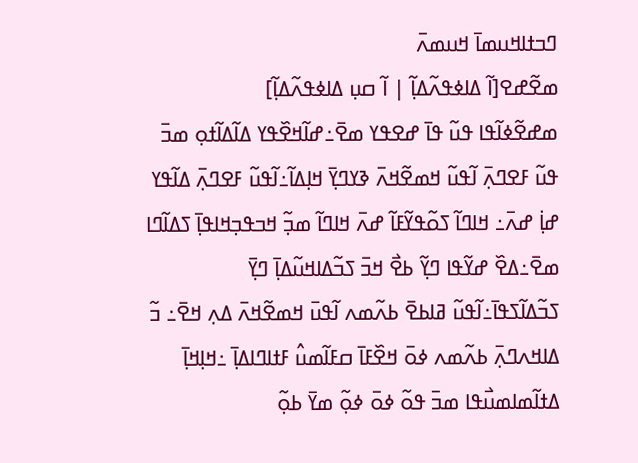ߣߏߙߊߞߎߘߊ߫ ߞߎߘߍ߫
ߘߐ߬ߝߐ[ߊ߬ ߡߊߦߟߍ߬ߡߊ߲߬ | ߊ߬ ߛߎ߲ ߡߊߦߟߍ߬ߡߊ߲߬]
ߘߝߐ߬ߦߊ߬ߟߊ ߟߎ߬ ߟߊ߫ ߝߐߟߌ ߘߐ߫߸ߝߊ߬ߞߐ߰ߟߌ ߡߊ߬ߡߊ߬ߙߋ߲ ߘߏ߫ ߟߎ߬ ߓߐߣߍ߲߫ ߊ߬ߟߎ߬ ߞߘߐ߬ߞߍ߫ ߢߌߣߌ߲߫ ߞߊ߲ߡߊ߬߸ߊ߬ߟߎ߬ ߓߐߣߍ߲߫ ߡߊ߬ߟߌ ߝߊ߲߭ ߝߍ߫߸ ߞߊߣߊ߬ ߖߋ߬ߟߌ߬ߓߊ߬ ߝߍ߫ ߞߊߣߊ߬ ߘߏ߲߬ ߞߏߟߏ߲ߞߊߟߊ߲߫ ߖߡߊ߬ߣߊ ߘߐ߫߸ߡߐ߰ ߝߌ߬ߟߊ ߣߌ߲߬ ߕߐ߯ ߞߏ߫ ߖߏ߬ߡߊߞߎ߬ߡߊ߲߫ ߣߌ߲߫ ߖߏ߬ߡߊ߬ߖߟߊ߫߸ߊ߬ߟߎ߬ ߥߊߕߐ߫ ߕߍ߬ߘߍ ߊ߬ߟߎ߫ ߞߘߐ߬ߞߍ߫ ߡߍ߲ ߞߐ߫߸ ߏ߬ ߡߊߞߍߣߍ߲߫ ߕߍ߬ߘߍ ߦߋ߫ ߞߐ߰ߓߊ߫ ߛߓߊ߬ߘߎ߮ ߓߙߊߣߊߡߊ߲߫ ߸ߞߊ߲ߞߊ߲߫ ߡߙߊ߬ߘߊߘߎ߯ߟߊ ߘߏ߫ ߟߋ߬ ߦߋ߫ ߦߋ߲߬ ߘߌ߫ ߕߋ߲߬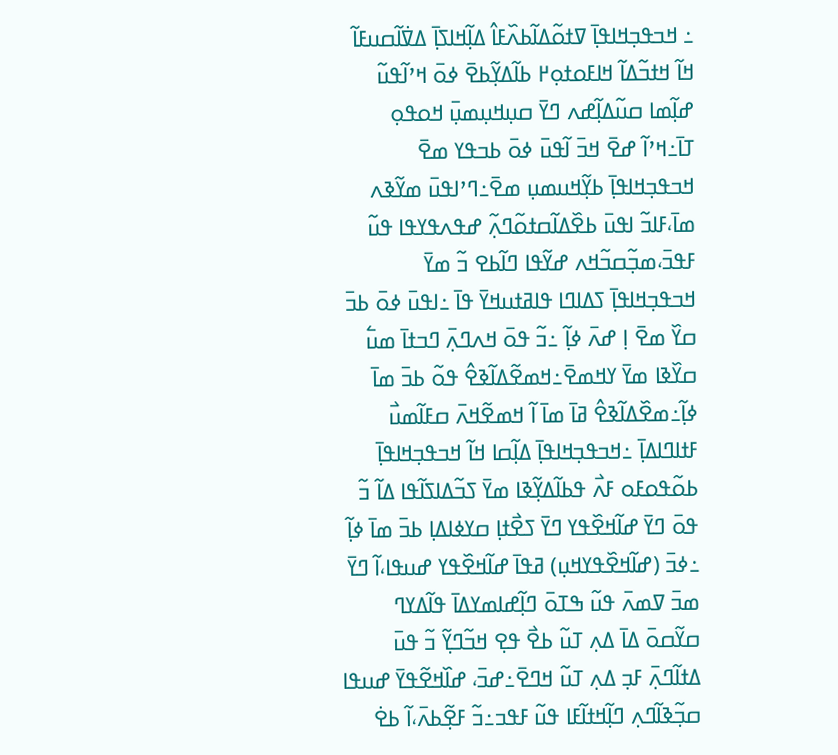߸ ߞߏߟߏ߲ߞߊߟߊ߲߫ ߜߙߋ߬ߡߊ߬ߕߍ߰ߓߊ߮ ߡߊ߲߬ߞߊߖߊ߲߫ ߡߜ߭ߊ߬ߛߎߓߊ߬ ߞߊ߬ ߞߙߏ߬ߡߊ߬ ߞߊߓߋߙߋ߲߂ ߕߊ߬ߡߌ߲߬ߕߐ߫ ߦߋ߫ ߞߴߊ߬ߟߎ߬ ߝߊ߲߬ߘߊ ߛߎ߬ߡߊ߲߬ߝߍ ߣߌ߫ ߛߎ߲ߞߎ߲ߘߎ߲߫ ߞߋߟߋ߲ ߠߊ߫߸ߞߴߊ߬ ߝߐ߫ ߞߏ߫ ߊ߬ߟߎ߫ ߦߋ߫ ߕߏߟߌ ߘߐ߫ ߞߏߟߏ߲ߞߊߟߊ߲߫ ߕߌ߲߬ߞߎߘߎ߲ ߘߐ߫߸ߣߴߊߟߎ߫ ߘߌ߬ߢߍ ߘߊ߫،ߓߊߏ߬ ߊߟߎ߫ ߕߐ߰ߡߊ߬ߛߙߋ߬ߣߍ߲߬ ߝߟߍߟߌߟߊ ߟߎ߬ ߓߟߏ߫،ߘߏ߲߬ߛߏ߬ߞߍ ߝߌ߬ߟߊ ߣߊ߬ߕߐ ߏ߬ ߘߌ߫ ߞߏߟߏ߲ߞߊߟߊ߲߫ ߖߡߊߣߊ ߟߊߥߙߎߞߌ߫ ߟߊ߫ ߸ߊߟߎ߫ ߦߋ߫ ߕߏ߫ ߛߌ߰ ߘߐ߫ ߊ߲ ߝߍ߫ ߦߊ߲߬ ߸ߏ߬ ߟߋ߫ ߞߍߣߍ߲߫ ߣߏߙߊ߫ ߘߎ߱ ߛߌ߰ߢߊ ߘߌ߫ ߌߞߘߐ߫߸ߞߘߐ߬ߡߊ߬ߢߐ߮ ߟߋ߬ ߕߏ߫ ߘߊ߫ ߦߊ߲߬߸ߘߐ߰ߡߊ߬ߢߐ߮ ߥߊ߫ ߘߊ߫ ߊ߬ ߞߘߐ߬ߞߍ߫ ߛߓߊ߬ߘߎ߯ ߓߙߊߣߊߡߊ߲߫ ߸ߞߏߟߏ߲ߞߊߟߊ߲߫ ߡߊ߲߬ߛߊ ߞߊ߬ ߞߏߟߏ߲ߞߊߟߊ߲߫ ߕߋ߬ߟߋߓߋ ߓߍ߯ ߟߕߊ߬ߡߌ߲߬ߢߊ ߘߌ߫ ߖߏ߬ߡߊߖߊ߬ߟߊ ߡߊ߬ ߏ߬ ߟߋ߫ ߣߌ߫ ߝߊ߬ߞߐ߰ߟߌ ߣߌ߫ ߖߐ߯ߙߊ߲ ߛߌߦߊߡߊ߲ ߕߏ߫ ߘߊ߫ ߦߊ߲߬ ߸ߦߏ߫ (ߝߊ߬ߞߐ߰ߟߌߞߎ߲) ߥߟߊ߫ ߝߊ߬ߞߐ߰ߟߌ ߝߎߟߊ،ߊ߬ ߣߌ߫ ߘߏ߫ ߜߘߍ߫ ߟߎ߬ ߒߠߋ߫ ߣߊ߲߬ߝߊߘߌߡߊ߫ ߟߊ߬ߡߌߣ ߛߌ߬ߛߋ߫ ߡߊ߫ ߡߍ߲ ߠߎ߬ ߕߐ߯ ߟߐ߲ ߞߏ߬ߣߌ߲߬ ߏ߬ ߟߎ߫ ߡߙߊ߬ߣߍ߲߫ ߓߏ߲ ߡߍ߲ ߠߎ߬ ߞߣߐ߫߸ߝߏ߫، ߝߊ߰ߞߐ߬ߟߌ߫ ߝߎߟߊ ߛߏ߲߬ߢߊ߬ߣߍ߲ ߣߊ߲߬ߞߙߊ߬ߓߊ ߟߎ߬ ߓߟߏ߸ߏ߬ ߓߐ߲߬ߕߍ߫،ߊ߬ ߕߐ߭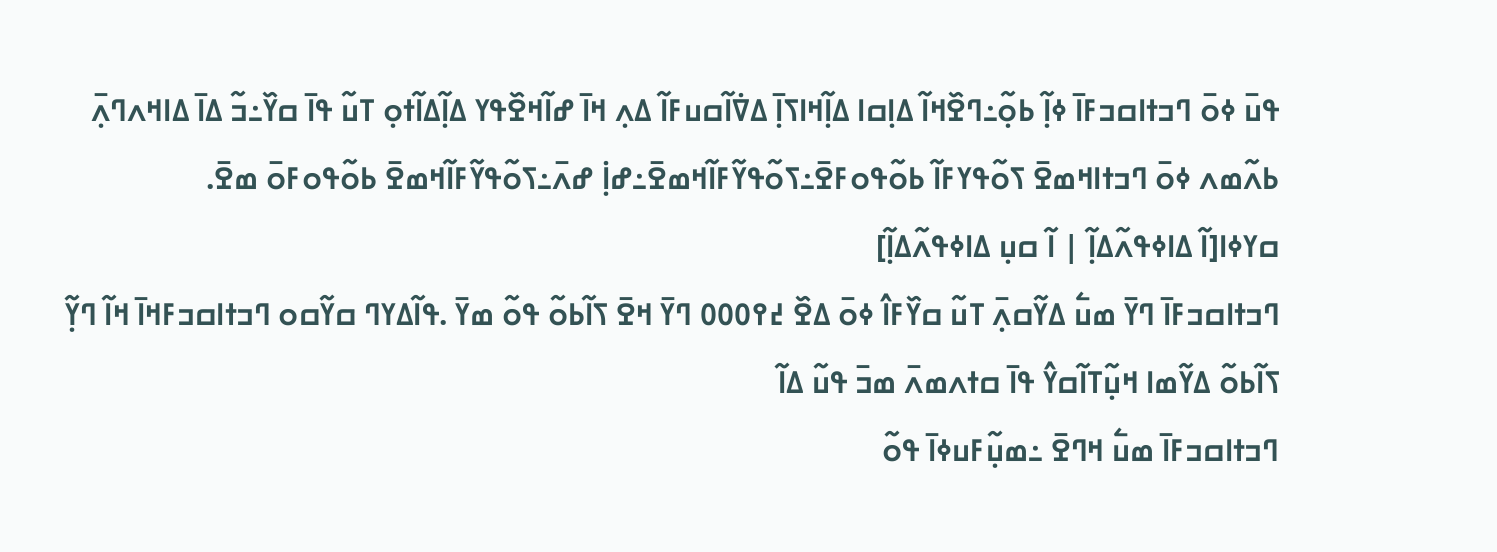ߟߎ߫ ߦߋ߫ ߣߏߙߊߛߏߓߊ߫ ߦߊ߲߬ ߕߋ߲߬߸ߣߐ߰ߞߊ߬ ߡߊ߲ߛߊ ߡߊ߲߬ߞߊߖߊ߲߫ ߡߜ߭ߊ߬ߛߎߓߊ߬ ߡߍ߲ ߞߊ߫ ߝߊ߬ߞߐ߰ߟߌ ߡߊ߲߬ߡߊ߬ߙߋ߲ ߠߎ߬ ߟߊ߫ ߛߌ߰߸ߏ߬ ߡߊ߫ ߡߊߞߍߣߍ߲߫ ߕߍ߬ߘߍ ߦߋ߫ ߣߏߙߊߞߘߐ߫ ߖߋ߬ߟߌߓߊ߬ ߕߋ߬ߟߋߓߐ߫߸ߖߋ߬ߟߌ߬ߓߊ߬ߞߘߐ߫߸ߝߊ߲߭ ߝߍ߫߸ߖߋ߬ߟߌ߬ߓߊ߬ߞߘߐ߫ ߕߋ߬ߟߋߓߋ߫ ߘߐ߫.
ߛߌߦߊ[ߊ߬ ߡߊߦߟߍ߬ߡߊ߲߬ | ߊ߬ ߛߎ߲ ߡߊߦߟߍ߬ߡߊ߲߬]
ߣߏߙߊߛߏߓߊ߫ ߣߌ߫ ߘߎ߱ ߡߌ߬ߛߍ߲߫ ߠߎ߬ ߛߌ߰ߓߊ߮ ߦߋ߫ ߡߐ߰ ߄߉߀߀߀ ߣߌ߫ ߞߐ߫ ߖߊ߬ߕߋ߬ ߟߋ߬ ߘߌ߫ .ߟߊ߬ߡߌߣ ߛߌ߬ߛߋ ߣߏߙߊߛߏߓߞߊ߫ ߞߊ߬ ߣߌ߲߬ ߖߊ߬ߕߋ߬ ߡߌ߬ߘߊ ߞߎ߲߬ߠߊ߬ߛߌ߮ ߟߊ߫ ߛߙߍߘߍ߫ ߘߏ߫ ߟߎ߬ ߡߊ߬
ߣߏߙߊߛߏߓߊ߫ ߘߎ߱ ߞߣߐ߫ ߸ߘߎ߲߬ߓߎߦߊ߫ ߟߋ߬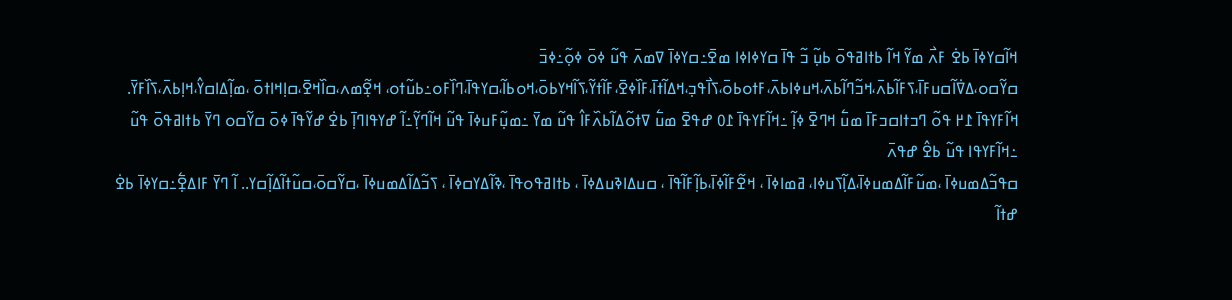ߞߊ߬ߛߌߦߊ߫ ߕߐ߭ ߓߍ߯ ߘߌ߬ ߞߊ߬ ߕߙߊߥߟߋ߫ ߕߎ߲߬ ߏ߬ ߟߊ߫ ߛߌߦߊߦߊ ߘߐ߫߸ߛߌߦߊ߫ ߜߘߍ߫ ߟߎ߬ ߦߋ߫ ߦߋ߲߬߸ߦߏ߫ ߛߌ߬ߛߋ،ߡߜ߭ߊ߬ߛߎߓߊ߫،ߖߓߊ߬ߕߍ߫،ߞߏ߬ߣߊ߬ߕߍ߫،ߞߎߦߊߕߍ߫،ߓߙߋߕߋ߫،ߖߊ߯ߟߏ߲،ߞߡߊ߬ߙߊ߫،ߓߊ߰ߦߐ߫،ߓߊ߬ߙߌ߬،ߖߊ߬ߞߌߕߋ߫،ߞߋߕߊ߬،ߛߌߟߊ߫،ߣߊ߰ߓߋ߸ߕߎ߬ߙߋ، ߞߐ߲߬ߘߍ،ߛߊ߰ߞߐ߫،ߛߊ߲ߞߊߙߋ߫ ،ߘߊ߲߬ߡߊߛߌ߮،ߞߊ߲ߕߍ߫،ߖߊ߰ߓߌ߫.
ߞߊ߬ߓߌߟߊ߫ ߁߂ ߟߋ߬ ߣߏߙߊߛߏߓߊ߫ ߘߎ߱ ߞߣߐ߫ ߦߊ߲߬ ߸ߞߊ߬ߓߌߟߊ߫ ߁߀ ߝߟߐ߫ ߘߎ߱ ߜߙߋ߬ߡߊ߬ߕߍ߰ߓߊ߮ ߟߎ߬ ߘߌ߫ ߸ߘߎ߲߬ߓߎߦߊ߫ ߟߎ߬ ߞߊ߬ߣߌ߲߬߸ߊ߬ ߝߌߟߊߣߊ߲߫ ߕߐ߭ ߝߌ߬ߟߊ߫ ߦߋ߫ ߛߌ߬ߛߋ ߣߌ߫ ߕߙߊߥߟߋ߫ ߟߎ߬ ߸ߞߊ߬ߓߌߟߊ ߟߎ߬ ߕߐ߮ ߝߟߍ߫
ߛߟߏ߬ߡߘߎߦߊ߫ ،ߘߎ߬ߓߊ߬ߡߘߎߦߊ߫،ߡߊ߲߬ߖߎߦߊ، ߥߘߊߦߊ߫ ، ߞߐ߬ߓߊ߬ߦߊ߫،ߕߊ߲߬ߓߊ߬ߟߊ߫ ، ߛߎߡߊߢߎߡߦߊ߫ ، ߕߙߊߥߟߋߟߊ߫ ،ߢߊ߬ߡߌߛߦߊ߫ ، ߖߏ߬ߡߊ߬ߡߘߎߦߊ߫ ،ߛߌ߬ߛߋ߫،ߛߎ߬ߙߊ߬ߡߊ߲߬ߛߌ.. ߊ߬ ߣߌ߫ ߓߊߡߐ߲߱߸ߛߌߦߊ߫ ߕߐ߭ ߝߙߊ߬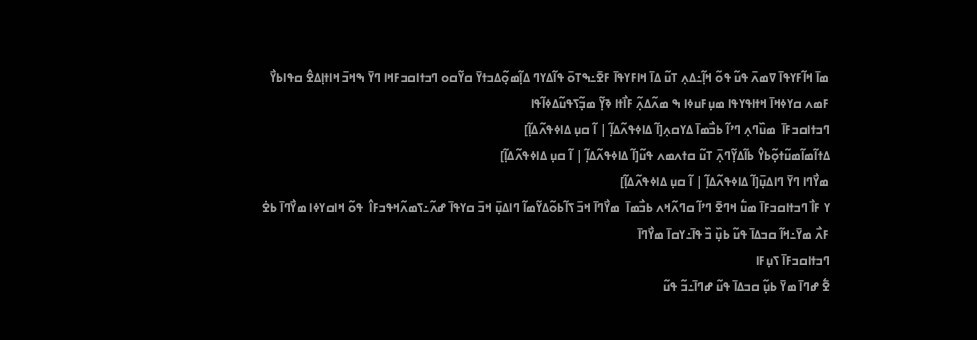ߘߊ߫ ߞߊ߬ߓߌߟߊ߫ ߜߘߍ߫ ߟߎ߬ ߟߋ߬ ߞߊ߲߬߸ߡߍ߲ ߠߎ߬ ߡߊ߫ ߞߊߓߌߟߊ߫ ߓߐ߫߸ߒߠߋ߫ ߟߊ߬ߡߌߣ ߡߊ߲߬ߘߋ߲߬ߡߏߙߌ߫ ߛߌ߬ߛߋ ߣߏߙߊߛߏߓߞߊ ߣߌ߫ ߒߞߏ߫ ߞߊߙߊ߲ߡߐ߮ ߛߟߊߕߌ߯ ߓߘߍ ߛߌߦߞߊ߫ ߞߙߊߟߌߟߊ ߘߎ߲ߓߎߦߊ ߒ ߘߍ߬ߡߍ߲߬ ߓߊ߯ߙߊ ߢߌ߲߬ ߘߏ߲߬ߖߟߎ߬ߡߦߊ߬ߟߊ
ߣߏߙߊߛߏߓߊ߫  ߘߎ߰ߣߍ߲ ߣߴߊ߬ ߕߏ߯ߘߊ߫ ߡߌߛߍ߲[ߊ߬ ߡߊߦߟߍ߬ߡߊ߲߬ | ߊ߬ ߛߎ߲ ߡߊߦߟߍ߬ߡߊ߲߬]
ߡߙߊ߬ߘߊ߬ߘߎ߬ߙߋ߲߬ߕߌ߮ ߕߊ߬ߡߌ߲߬ߣߍ߲߫ ߠߎ߬ ߛߙߍߘߍ ߟߎ߬[ߊ߬ ߡߊߦߟߍ߬ߡߊ߲߬ | ߊ߬ ߛߎ߲ ߡߊߦߟߍ߬ߡߊ߲߬]
ߘߌ߯ߣߊ ߣߌ߫ ߣߊߡߎ߲߫[ߊ߬ ߡߊߦߟߍ߬ߡߊ߲߬ | ߊ߬ ߛߎ߲ ߡߊߦߟߍ߬ߡߊ߲߬]
ߌ ߓߊ߯ ߣߏߙߊߛߏߓߊ߫ ߘߎ߱ ߞߣߐ߫ ߣߴߊ߬ ߛߣߍ߬ߞߍ ߕߏ߯ߘߊ߫  ߘߌ߯ߣߊ߫ ߞߏ߫ ߖߊ߬ߕߋ߬ߡߌ߬ߘߊ߬ ߣߊߡߎ߲߫ ߞߏ߫ ߛߌߟߊ߫ ߝߍ߬߸ߖߘߍ߬ߞߟߏߓߊ߮  ߟߋ߬ ߞߊߛߌߦߊ ߘߌ߯ߣߊ߫ ߕߐ߭ ߓߍ߯ ߘߌ߫߸ߞߊ߬ ߛߏߡߊ߫ ߟߎ߬ ߕߎ߲߰ ߏ߰ ߟߊ߫߸ߌߛߊ߫ ߘߌ߯ߣߊ߫
ߣߏߙߊߛߏߓߊ߫ ߖߎ߲ߓߊ
ߐ߱ ߝߣߊ߫ ߘߌ߫ ߕߎ߲߬ ߛߏߡߊ߫ ߟߎ߬ ߝߣߊ߫߸ߏ߬ ߟߎ߬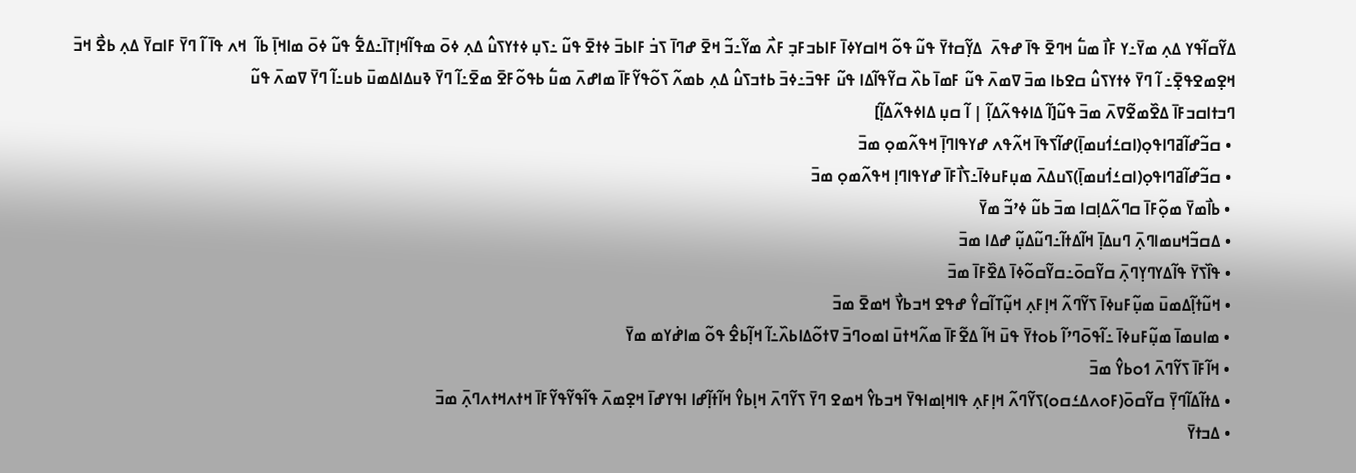ߡߌ߬ߛߊ߬ߟߌ ߡߍ߲ ߘߌ߫߸ߌ ߓߊ߯ ߘߎ߱ ߞߣߐ߫ ߟߊ߫ ߝߟߍ߫  ߡߌ߲߬ߛߙߌ߫ ߟߎ߬ ߟߋ߬ ߞߊߛߌߦߊ߫ ߓߊߕߏߓߏ߲ ߓߍ߯ ߘߌ߬߸ߏ߬ ߞߐ߫ ߝߣߊ߫ ߖߏ߭ ߓߊߕߏ߫ ߦߙߐ߫ ߟߎ߬ ߸ߖߎ߲ ߦߙߌߖߎ߮ ߡߍ߲ ߦߋ߫ ߘߟߊ߬ߞߊ߲ߠߊ߫߸ߡߐ߱ ߟߎ߬ ߦߋ߫ ߘߊߞߊ߲߫ ߕߊ߬  ߞߍ ߟߊ߫ ߊ߬ ߣߌ߫ ߓߊߛߌ߫ ߡߍ߲ ߕߐ߯ ߞߏ߫ ߞߐ߲ߘߐߟߐ߲߫߸ ߊ߬ ߣߌ߫ ߦߙߌߖߎ߮ ߛߐߕߊ ߘߏ߫ ߜߘߍ߫ ߟߎ߬ ߓߘߊ߫ ߕߍ߰ ߛߌ߬ߟߊ߬ߡߊ ߟߎ߬ ߓߟߏ߫߸ߦߏ߫ ߕߙߏߖߎ߮ ߡߍ߲ ߕߘߍ߬ ߖߋ߬ߟߌ߬ߓߊ߫ ߘߊߝߍ߫ ߘߎ߱ ߕߟߋ߬ߓߐ߫ ߘߐ߫߸ߊ߬ ߣߌ߫ ߢߎߡߊߡߘߎ߫ ߕߎ߸ߊ߬ ߣߌ߫ ߜߘߍ߫ ߟߎ߬
ߣߏߙߊߛߏߓߊ߫ ߡߐ߰ߘߐ߬ߜߍ߫ ߘߏ߫ ߟߎ߬[ߊ߬ ߡߊߦߟߍ߬ߡߊ߲߬ | ߊ߬ ߛߎ߲ ߡߊߦߟߍ߬ߡߊ߲߬]
 • ߛߏ߬ߝߊ߬ߥߣߊߟߋ߲(ߊߛߑߗ߭ߎߘߊ߲߫)ߝߊ߬ߖߟߊ߫ ߞߍ߬ߟߍ ߝߌߟߊߣߊ߲߫ ߞߟߍ߬ߘߋ߲ ߘߏ߫
 • ߛߏ߬ߝߊ߬ߥߣߊߟߋ߲(ߊߛߑߗ߭ߎߘߊ߲߫)ߖߎߡߍ߫ ߘߎ߲ߓߎߦߊ߫߸ߖߊ߯ߓߊ߫ ߝߌߟߊߣߊ߲ ߞߟߍ߬ߘߋ߲ ߘߏ߫
 • ߕߊ߯ߘߌ߫ ߘߋ߲߬ߓߊ߫ ߛߣߍ߬ߡߊ߲ߛߊ ߘߏ߫ ߕߎ߬ ߦߴߏ߬ ߘߌ߫
 • ߡߛߏ߬ߞߎߘߊߣߍ߲߫ ߣߎߡߊ߲߫ ߞߊ߬ߡߙߊ߬߸ߣߎ߬ߡߎ߲߬ ߝߡߊ ߘߏ߫
 • ߟߊ߰ߖߌ߫ ߟߊ߬ߡߌߣߌ߲ߣߍ߲߫ ߛߌ߬ߛߋ߫߸ߛߌ߬ߛߋ߬ߦߊ߫ ߡߐ߰ߓߊ߫ ߘߏ߫
 • ߞߎ߬ߙߊ߲߬ߡߘߎ߫ ߘߎ߲߬ߓߎߦߊ߫ ߖߌ߬ߣߍ߬ ߞߊ߲ߓߍ߲ ߞߎ߲߬ߠߊ߬ߛߌ߮ ߝߟߐ ߞߏߕߌ߯ ߞߘߐ߫ ߘߏ߫
 • ߘߊߎߘߊ߫ ߘߎ߲߬ߓߎߦߊ߫ ߸ߊ߬ߟߋ߫ߣߴߊ߬ ߕߋߙߌ߫ ߟߎ߫ ߞߊ߬ ߡߐ߬ߓߊ߫ ߘߍ߬ߞߙߎ߫ ߊߘߋߣߏ߫ ߜߙߋ߬ߡߊߕߍ߰߸ߊ߬ ߞߊ߲߬ߕߐ߮ ߟߋ߬ ߘߊߝ߭ߌߘ ߘߌ߫
 • ߞߊ߬ߓߊ߫ ߖߌ߬ߣߍ߫ ߗߋߕߌ߮ ߘߏ߫
 • ߡߙߊ߬ߡߊ߬ߣߌ߲߫ ߛߌ߬ߛߋ߫(ߓߋߍߡߑߛߋ)ߖߌ߬ߣߍ߬ ߞߊ߲ߓߍ߲ ߟߊߞߊ߲ߘߊߟߌ߫ ߞߏߕߌ߮ ߞߘߐ ߣߌ߫ ߖߌ߬ߣߍ߫ ߞߊ߲ߕߌ߮ ߞߊ߬ߙߊ߲߬ߝߊ ߊߟߌߝߊ߫ ߞߐ߲ߘߍ߫ ߟߊ߬ߟߌ߬ߟߌ߬ߓߊ߫ ߞߙߍߞߙߍߣߍ߲߫ ߘߏ߫
 • ߡߏߙߌ߫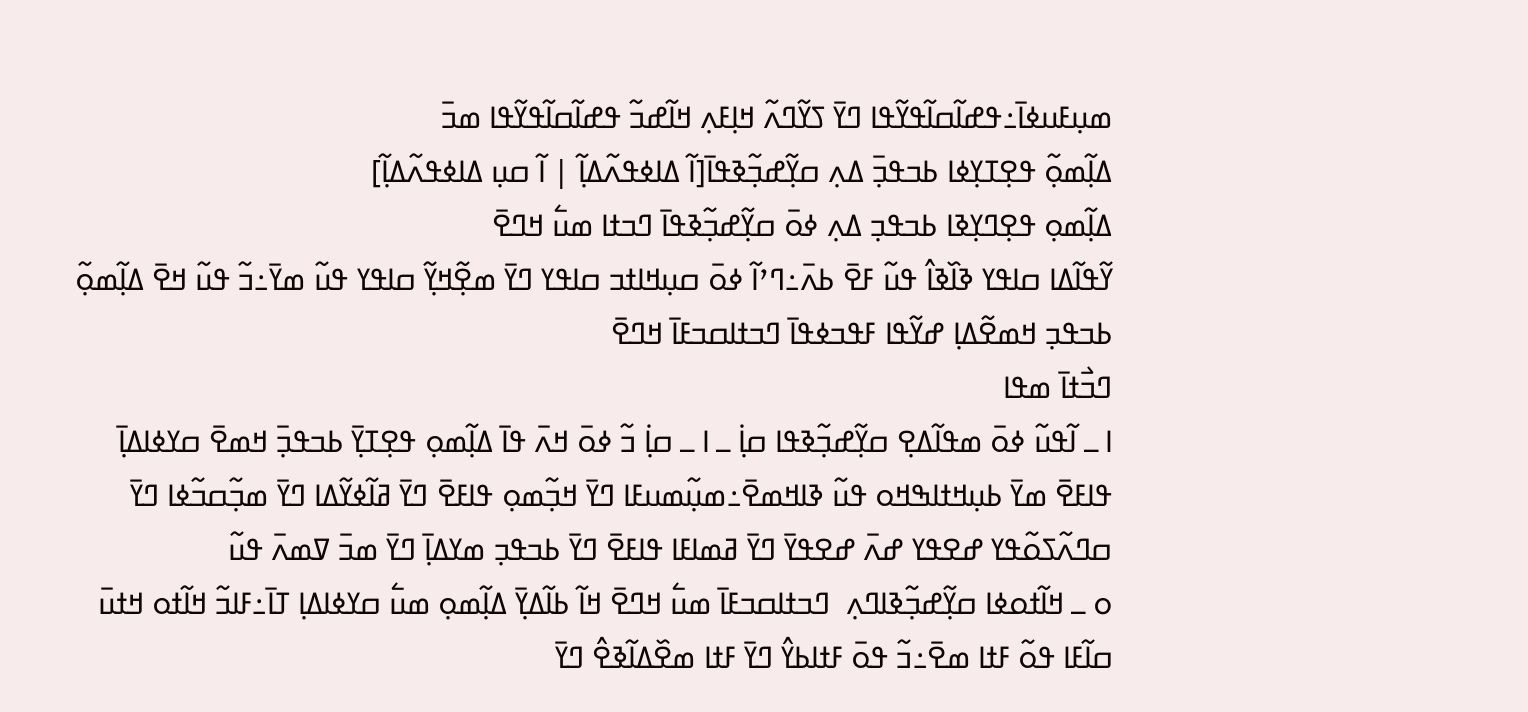ߘߎ߲ߓߎߦߊ߫߸ߟߝߊ߬ߛߊ߬ߟߌ߬ߟߊ ߣߌ߫ ߖߌ߬ߣߍ߬ ߞߊ߲ߓߍ߲ ߞߊ߬ߝߏ߬ ߟߝߊ߬ߛߊ߬ߟߌ߬ߟߊ ߘߏ߫
ߡߊ߲߬ߘߋ߲߬ ߟߐ߲ߠߌ߲ߦߊ ߕߏߟߏ߲߫ ߡߍ߲ ߛߌ߲߬ߝߏ߲߬ߢߟߊ߫[ߊ߬ ߡߊߦߟߍ߬ߡߊ߲߬ | ߊ߬ ߛߎ߲ ߡߊߦߟߍ߬ߡߊ߲߬]
ߡߊ߲߬ߘߋ߲ ߟߐ߲ߣߌ߲ߢߊ ߕߏߟߏ߲ ߡߍ߲ ߦߋ߫ ߛߌ߲߬ߝߏ߲߬ߢߟߊ߫ ߣߏߙߊ ߘߎ߱ ߞߣߐ߫
ߌ߬ߟߊ߬ߡߊ ߛߊߟߌ ߢߊ߰ߢߊ߮ ߟߎ߬ ߓߐ߫ ߕߍ߫߸ߣߴߊ߬ ߦߋ߫ ߛߎ߲ߞߊߙߏ ߛߊߟߌ ߣߌ߫ ߘߐ߲߬ߞߌ߲߬ ߛߊߟߌ ߟߎ߬ ߘߌ߫߸ߏ߬ ߟߎ߬ ߞߐ߫ ߡߊ߲߬ߘߋ߲߬ ߕߏߟߏ߲ ߞߘߐ߬ߡߊ߲ ߝߌ߬ߟߊ ߓߟߏߦߟߊ߫ ߣߏߙߊߛߏߓߊ߫ ߞߣߐ߫
ߣߏ߯ߙߊ߫ ߘߟߊ
ߊ ߺ ߊ߬ߟߎ߬ ߦߋ߫ ߘߟߊ߬ߡߐ߲ ߛߌ߲߬ߝߏ߲߬ߢߟߊ ߛߊ߲߭ ߺ ߊ ߺ ߛߊ߲߭ ߏ߬ ߦߋ߫ ߞߍ߫ ߟߊ߫ ߡߊ߲߬ߘߋ߲ ߟߐ߲ߠߌ߲߫ ߕߏߟߏ߲߫ ߞߘߐ߫ ߛߌߦߊߡߊ߲߫ ߟߊߓߐ߫ ߘߌ߫ ߕߎ߲ߞߙߊߒߞߋ ߟߎ߬ ߢߊߞߘߐ߫߸ߘߎ߲߬ߘߎߓߊ ߣߌ߫ ߞߏ߲߬ߘߋ߲ ߟߊߓߐ߫ ߣߌ߫ ߥߊ߬ߦߌ߬ߡߊ ߣߌ߫ ߘߏ߲߬ߛߏ߬ߦߊ ߣߌ߫ ߛߣߍ߬ߖߋ߬ߟߌ ߝߐߟߌ ߝߍ߫ ߝߐߟߌ߫ ߣߌ߫ ߥߘߊߓߊ ߟߊߓߐ߫ ߣߌ߫ ߕߏߟߏ߲ ߘߌߡߊ߲߫ ߣߌ߫ ߘߏ߫ ߜߘߍ߫ ߟߎ߬
ߋ ߺ ߞߊ߬ߙߋߦߊ ߛߌ߲߬ߝߏ߲߬ߢߊߣߍ߲  ߣߏߙߊߛߏߓߊ߫ ߘߎ߱ ߞߣߐ߫ ߞߊ߬ ߕߊ߬ߡߌ߲߫ ߡߊ߲߬ߘߋ߲ ߘߎ߱ ߛߌߦߊߡߊ߲ ߠߊ߫߸ߓߊߏ߬ ߞߊ߬ߙߋ ߞߙߎ߫ ߛߊ߬ߓߊ ߟߋ߬ ߓߙߊ ߘߐ߫߸ߏ߬ ߟߋ߫ ߓߙߊߕߌ߮ ߣߌ߫ ߓߙߊ ߘߐ߰ߡߊ߬ߢߐ߮ ߣߌ߫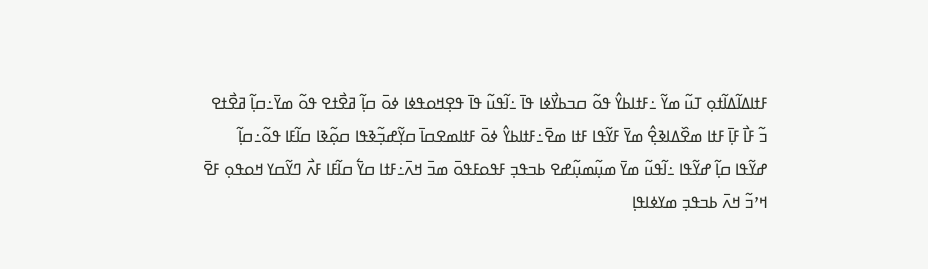ߓߙߊߡߊ߬ߡߊ߬ߙߋ߲ ߠߎ߬ ߘߌ߬ ߸ߓߙߊߕߌ߮ ߟߋ߬ ߛߏߕߌ߯ߦߊ ߟߊ߫ ߸ߊ߬ߟߎ߬ ߟߊ߫ ߟߐ߲ߞߋߟߦߊ ߦߋ߫ ߛߊ߲߬ ߥߐ߯ߙߐ ߟߋ߬ ߘߌ߫߸ߛߊ߲߬ ߥߐ߯ߙߐ ߏ߬ ߓߊ߯ ߓߊ߲߫ ߓߙߊ ߘߐ߰ߡߊߢߐ߲߮ ߘߌ߫ ߓߌ߬ߟߊ ߓߙߊ ߘߐ߫߸ߓߙߊߕߌ߮ ߦߋ߫ ߓߙߊߘߐߛߊ߫ ߛߌ߲߬ߝߏ߲߬ߢߟߊ ߛߋ߲߬ߢߊ ߛߊ߬ߓߊ ߟߋ߬߸ߛߊ߲߬ ߝߌ߬ߟߊ ߛߊ߲߬ ߝߌ߬ߟߊ ߸ߊ߬ߟߎ߬ ߘߌ߫ ߘߎ߲߬ߘߎ߲߬ߝߐ ߕߏߟߏ߲ ߓߟߋߓߟߋ߫ ߘߏ߫ ߞߍ߫߸ߓߙߊ ߛߌ߱ ߛߊ߬ߓߊ ߓߍ߯ ߣߌ߬ߛߌ ߞߋߟߋ߲ ߓߐ߫ ߞߴߏ߬ ߞߍ߫ ߕߏߟߏ߲ ߘߌߦߊߟߊ߲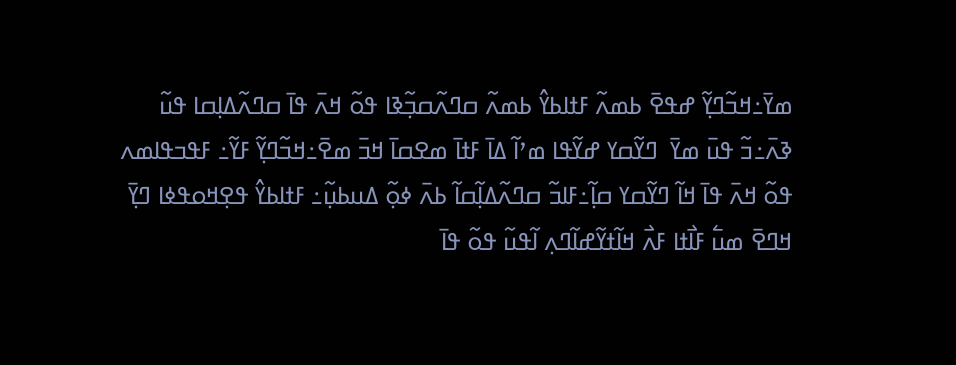ߘߌ߫߸ߞߏ߬ߣߌ߲߬ ߝߟߐ߫ ߕߘߍ߬ ߓߙߊߕߌ߮ ߕߘߍ߬ ߛߣߍ߬ߛߏ߲߬ߢߊ ߟߋ߬ ߞߍ߫ ߟߊ߫ ߛߣߍ߬ߡߊ߲ߛߊ ߟߎ߬ ߢߍ߫߸ߏ߬ ߟߎ߫ ߘߌ߫  ߣߌ߬ߛߌ ߝߌ߬ߟߊ ߘߴߊ߬ ߡߊ߫ ߓߙߊ߫ ߘߐߛߊ߫ ߞߏ߫ ߘߐ߫߸ߞߏ߬ߣߌ߲߬ ߓߌ߬߸ ߓߟߏߟߊߘߍ ߟߋ߬ ߞߍ߫ ߟߊ߫ ߞߊ߬ ߣߌ߬ߛߌ ߛߊ߲߬߸ߓߊߏ߬ ߛߣߍ߬ߡߊ߲߬ߛߊ߬ ߕߍ߫ ߦߋ߲߬ ߡߎߕߎ߲߬߸ ߓߙߊߕߌ߮ ߟߐ߲ߞߋߟߦߊ ߣߌ߲߫ ߞߣߐ߫ ߘߎ߱ ߓߊ߯ߙߊ ߓߍ߯ ߞߊ߬ߙߌ߬ߝߊ߬ߣߍ߲ ߊ߬ߟߎ߬ ߟߋ߬ ߟߊ߫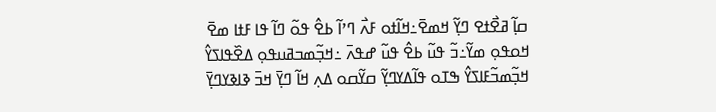ߛߊ߲߬ ߥߐ߯ߙߐ ߣߌ߲߬ ߞߘߐ߫߸ߞߊ߬ߙߋ ߓߍ߯ ߣߴߊ߬ ߕߐ߮ ߟߋ߬ ߣߊ߬ ߟߊ ߓߙߊ ߘߐ߫ ߞߋߟߋ߲ ߘߌ߬߸ߏ߬ ߟߎ߬ ߕߐ߮ ߟߎ߬ ߝߟߍ߫ ߸ߞߏ߲߬ߘߏߥߎߟߋ߲ ߡߐ߰ߟߊߖߌ߮ ߞߏ߲߬ߘߏ߬ߓߊߖߌ߮ ߒߠߋ ߟߊ߬ߡߌߣߌ߲߬ ߛߌ߬ߛߋ ߡߍ߲ ߞߊ߬ ߣߌ߲߫ ߞߏ߫ ߢߊߢߌߣߌ߲߫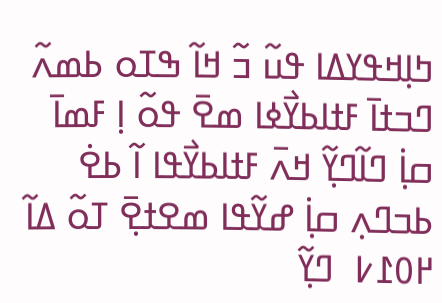ߤߊ߲ߞߟߌߡߊ ߟߎ߬ ߏ߬ ߞߊ߬ ߒߠߋ ߕߘߍ߬ ߣߏߙߊ߫ ߓߙߊߕߌ߯ߦߊ ߘߐ߫ ߟߋ߬ ߊ߲ ߓߘߊ߫ ߛߊ߲߭ ߣߊ߬ߣߌ߲߬ ߞߍ߫ ߓߙߊߕߌ߯ߟߊ ߊ߬ ߕߐ߭ ߕߏߣߍ߲ ߛߊ߲߭ ߝߌ߬ߟߊ ߘߐߙߐ߲߫ ߠߋ߬ ߡߊ߬ ߂߀߁߇  ߣߌ߲߬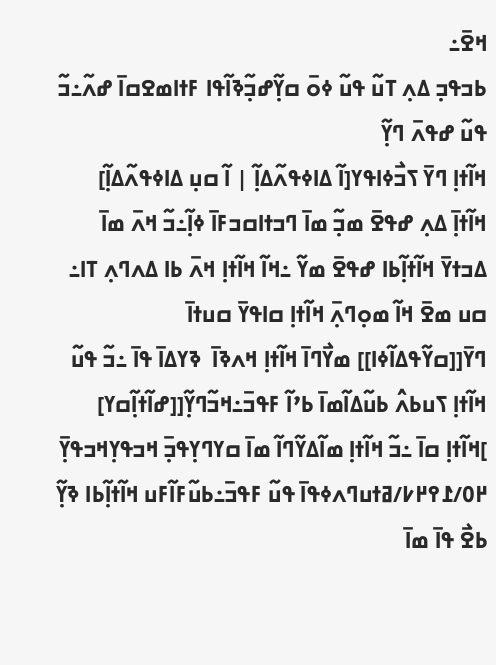ߞߐ߫߸
ߕߏߟߏ߲ ߡߍ߲ ߠߎ߬ ߟߎ߬ ߦߋ߫ ߛߌ߲߬ߝߏ߲߬ߢߊ߬ߟߊ ߓߙߊߘߐߛߊ߫ ߝߍ߬߸ߏ߬ ߟߎ߬ ߝߟߍ߫ ߣߌ߲߬
ߞߊ߬ߙߊ߲ ߣߌ߫ ߖߏ߯ߦߊߟߌ[ߊ߬ ߡߊߦߟߍ߬ߡߊ߲߬ | ߊ߬ ߛߎ߲ ߡߊߦߟߍ߬ߡߊ߲߬]
ߞߊ߬ߙߊ߲߫ ߡߍ߲ ߝߟߐ߫ ߘߏ߲߬ ߘߊ߫ ߣߏߙߊߛߏߓߊ߫ ߦߊ߲߬߸ߏ߬ ߞߍ߫ ߘߊ߫  ߡߏߙߌ߫ ߞߊ߬ߙߊ߲߬ߕߊ ߝߟߐ߫ ߘߌ߬ ߸ߞߊ߬ ߞߊ߬ߙߊ߲ ߞߍ߫ ߕߊ ߡߍߣߍ߲ ߠߊ߸ ߛߎ ߘߐ߫ ߞߊ߬ ߘߋ߲ߣߍ߲߫ ߞߊ߬ߙߊ߲ ߛߊߟߌ߫ ߛߎߙߊ߫ ߣߌ߫[[ߛߌ߬ߟߡߊ߬ߦߊ]] ߘߌ߯ߣߊ߫ ߞߊ߬ߙߊ߲ ߞߍߢߊ߫  ߢߌߡߊ߫ ߟߊ߫ ߸ߏ߬ ߟߎ߬ ߞߊ߬ߙߊ߲ ߖߎߕߍ߮ ߕߎ߬ߡߊ߬ߘߊ߫ ߕߴߊ߬ ߓߟߏ߫߸ߞߏ߬ߣߌ߲߬[[ߝߊ߬ߙߊ߲߬ߛߌ] ]ߞߊ߬ߙߊ߲ ߛߊ߫ ߸ߏ߬ ߞߊ߬ߙߊ߲ ߘߊ߬ߡߌ߬ߣߊ߬ ߘߊ߫ ߛߌߣߌ߲ߟߏ߲߫ ߞߏߟߌ߲ߞߏߟߌ߲߫ ߂߀/߁߉߂߇/ߥߙߎߣߍߦߟߊ߫ ߟߎ߬ ߓߟߏ߫߸ߕߎ߬ߓߊ߬ߓߎ ߞߊ߬ߙߊ߲߬ߕߊ ߢߌ߲߬ ߕߐ߯ ߟߊ߫ ߘߊ߫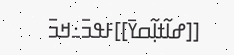[[ߝߊ߬ߙߊ߲߬ߛߌ߫]]ߓߟߏ߫߸ߞߏ߫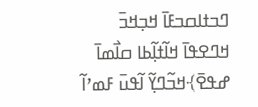ߣߏߙߊߛߏߓߊ߫ ߞߏ߲ߞߏ߫ ߞߣߐߟߊ߫ ߞߊ߬ߙߊ߲߬ߕߊ ߛߊ߯ߘߊ߫ ߝߟߐ߫﴾ߞߏ߬ߣߌ߲߬ ߊ߬ߟߎ߫ ߓߘߴߊ߬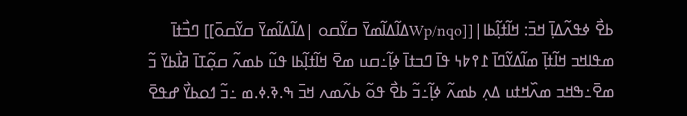ߕߐ߯ ߦߟߍ߬ߡߊ߲߫ ߞߏ߫: ߞߊ߬ߙߊ߲߬ߕߊ|[[Wp/nqoߡߊ߬ߡߊ߬ߘߌ߫ ߛߌ߬ߛߋ |ߡߊ߬ߡߊ߬ߘߌ߫ ߛߌ߬ߛߋ߫]] ߣߏ߯ߙߊ߫ ߘߟߊߞߏ ߞߊ߬ߙߊ߲߫ ߘߊ߬ߡߌ߬ߣߊ߫ ߁߉߈߆ ߟߊ߫ ߣߏߙߊ߫ ߦߊ߲߬߸ߛߎ ߘߐ߫ ߞߊ߬ߙߊ߲߬ߕߊ ߟߎ߬ ߕߘߍ߬ ߛߋ߲߬ߠߊ߫ ߥߊ߯ߕߌ߫ ߏ߬ ߘߐ߫߸ߒߞߏ ߘߍ߰ߞߙߎ ߡߍ߲ ߕߘߍ߬ ߦߊ߲߬߸ߏ߬ ߕߐ߯ ߟߋ߬ ߕߍ߬ߘߍ ߞߏ߫ ߒ.ߢ.ߦ.ߘ ߸ߏ߬ ߗߋߕߌ߯ ߝߟߐ߫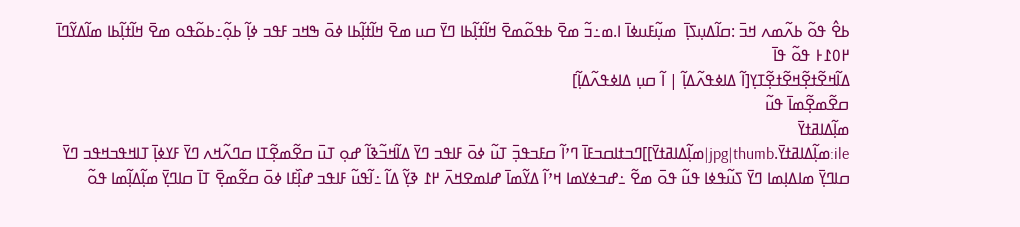ߕߐ߮ ߟߋ߬ ߕߍ߬ߘߍ ߞߏ߫ :ߛߊ߬ߡߎ߲ߖߊ߲߫  ߘߎ߲߬ߓߎߦߊ߫ ߊ.ߘ߸ߏ߬ ߘߐ߫ ߕߟߋ߬ߘߐ߫ ߞߊ߬ߙߊ߲߬ߕߊ ߣߌ߫ ߛߎ ߘߐ߫ ߞߊ߬ߙߊ߲߬ߕߊ ߦߋ߫ ߒߞߏ ߓߟߏ ߦߊ߲߬ ߕߋ߲߬߸ߕߋ߬ߟߋ ߘߐ߫ ߞߊ߬ߙߊ߲߬ߕߊ ߘߊ߬ߡߌ߬ߣߊ߫ ߂߀߁߅ ߟߋ߬ ߟߊ߫
ߡߊ߬ߞߐ߬ߙߐ߲߬ߞߐ߬ߙߐ߲߬ߠߌ߲[ߊ߬ ߡߊߦߟߍ߬ߡߊ߲߬ | ߊ߬ ߛߎ߲ ߡߊߦߟߍ߬ߡߊ߲߬]
ߛߐ߬ߘߐ߲߬ߘߊ߫ ߟߎ߬
ߘߊ߲߬ߡߊߥߙߌ߫
ile:ߘߊ߲߬ߡߊߥߙߌ߫.jpg|thumb|ߘߊ߲߬ߡߊߥߙߌ߫]]ߣߏߙߊߛߏߓߊ߫ ߣߴߊ߬ ߛߓߏߟߏ߲߫ ߠߎ߬ ߦߋ߫ ߓߊߟߏ ߣߌ߫ ߡߊ߬ߞߏ߬ߢߊ߬ ߝߋ߲ ߠߎ߫ ߛߐ߬ߘߐ߲߬ߠߊ ߛߣߍ߬ߞߍ ߣߌ߫ ߓߌߦߊ߲߫ ߠߊߞߟߏߞߟߏ ߣߌ߫ ߛߊߣߌ߲߫ ߘߊߡߊ߲ߘߊ ߣߌ߫ ߖߎ߬ߟߦߊ ߟߎ߬ ߟߋ߫ ߘߐ߬ ߸ߝߏߦߌߘߊ ߞߴߊ߬ ߡߌ߬ߘߊ߫ ߝߊߘߐߞߍ߫ ߂߁ ߢߌ߲߬ ߡߊ߬ ߸ߊ߬ߟߎ߬ ߓߊߟߏ ߝߊ߲߰ߓߊ ߦߋ߫ ߛߐ߬ߘߐ߲߫ ߠߊ߫ ߛߊߣߌ߲߫ ߘߊ߲߬ߡߊ߲߬ߘߊ ߟߋ߬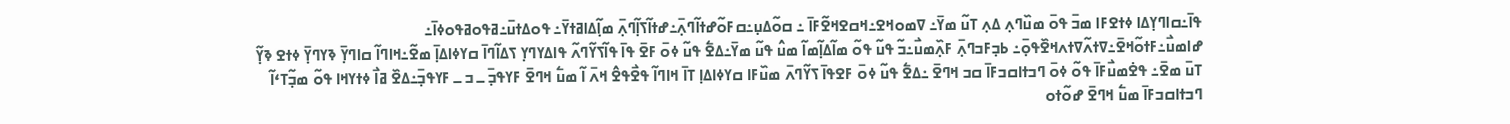ߟߊ߫߸ߛߊߣߌ߲ߡߊ ߦߙߐߓߊ ߘߏ߫ ߟߋ߫ ߘߎ߰ߣߍ߲ ߡߍ߲ ߠߎ߬ ߘߌ߫߸ ߜߘߋߞߐ߸ߞߛߐߞߐ߬ߓߊ߫ ߸ ߛߋ߬ߡߎ߲߸ߛߓߋ߬ߝߙߊ߬ߣߍ߲߫߸ߝߙߊ߬ߖߊ߲߬ߣߍ߲߫ ߘߊ߲߬ߡߊߥߙߌ߫߸ ߟߋߡߙߎ߫߸ߥߟߋߥߟߋߦߊ߫߸ ߝߊߘߎ߯߸ߓߙߋ߬ߞߐ߫߸ߜߙߍ߬ߜߙߍߞߐ߰ߟߋ߲߫߸ ߕߏ߲ߓߏߣߍ߲߫ ߓߍ߲߰ߘߎ߯߸ߏ߬ ߟߎ߬ ߟߋ߬ ߘߊ߬ߡߊ߲߬ߘߊ߬ ߘߎ߮ ߟߎ߬ ߘߌ߫߸ߡߐ߱ ߟߎ߬ ߦߋ߫ ߓߐ߫ ߟߊ߫ ߟߊ߬ߖߌ߬ߣߍ߬ ߟߊߡߌߣߌ߲ ߖߡߊ߬ߣߊ߫ ߛߌߦߊߡߊ߲߫ ߘߐ߬߸ߞߊߣߊ߬ ߛߊߣߌ߲߫ ߢߌߣߌ߲߫ ߦߙߐ ߢߌ߲߬ ߠߎ߫ ߘߐ߫߸ ߟߐ߭ߘߎ߯ߓߊ߫ ߟߋ߬ ߦߋ߫ ߣߏߙߊߛߏߓߊ߫ ߛߏ ߞߣߐ߫ ߸ߡߐ߱ ߟߎ߬ ߦߋ߫ ߓߐߟߊ߫ ߖߌ߬ߣߍ߫ ߘߎ߰ߓߊ ߛߌߦߊߡߊ߲ ߠߊ߫ ߞߊߣߊ߬ ߟߐ߯ߟߐ߮ ߞߍ߫ ߊ߬ ߘߎ߱ ߞߣߐ߫ ߓߌߟߏ߲߫ ߺ ߏ ߺ ߓߌߟߏ߲߫߸ߡߐ߰ ߥߊ߯ ߦߙߌߞߊ ߟߋ߬ ߘߏ߲߬ߠߵߊ߬ ߣߏߙߊߛߏߓߊ߫ ߘߎ߱ ߞߣߐ߫ ߝߋ߬ߙߋ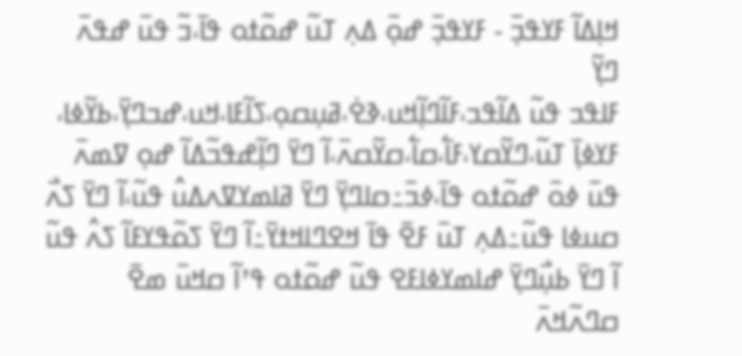ߞߊ߲ߡߊ߬ ߓߌߟߏ߲߫ - ߓߌߟߏ߲߫ ߝߋ߲߫ ߡߍ߲ ߠߎ߬ ߝߋ߬ߙߋ ߟߊ߫،ߏ߬ ߟߎ߫ ߝߟߍ߫ ߣߌ߲߬
ߓߊߟߏ ߟߎ߬ ߡߊ߬ߟߏ،ߓߊ߬ߣߊ߲߬ߞߎ،ߢߐ߭،ߥߎ߲ߛߋ߲،ߖߊ߬ߓߊ،ߞߎ،ߝߏߣߌ߲߫،ߕߌ߬ߦߊ، ߓߌߦߊ߲߫ ߠߎ߬،ߣߌ߬ߛߌ،ߓߊ߱،ߛߊ߱،ߛߌ߬ߛߍ߫،ߊ߬ ߣߌ߫ ߣߊ߲߬ߝߟߏ߬ߡߊ߬ ߝߋ߲ ߜߘߍ߫ ߟߎ߫ ߦߋ߫ ߝߋ߬ߙߋ ߟߊ߫،ߦߏ߫߸ߛߊߣߌ߲߫ ߣߌ߫ ߥߊߘߌߜߍߡߎ߮ ߟߎ߬،ߊ߬ ߣߌ߫ ߖߍ߯ ߛߎߦߊ ߟߎ߬߸ߡߍ߲ ߠߎ߫ ߓߐ߫ ߟߊ߫ ߞߐߣߊߞߙߌ߫߸ߊ߬ ߣߌ߫ ߖߋ߬ߟߌߓߊ߬ ߖߍ߮ ߟߎ߬ ߊ߬ ߣߌ߫ ߕߎ߲߯ߣߌ߲߫ ߝߊߘߌߦߊߓߐ ߟߎ߬ ߝߋ߬ߙߋ ߟߴߊ߬ ߛߞߎ߫ ߘߐ߫ ߛߣߍ߬ߞߍ߫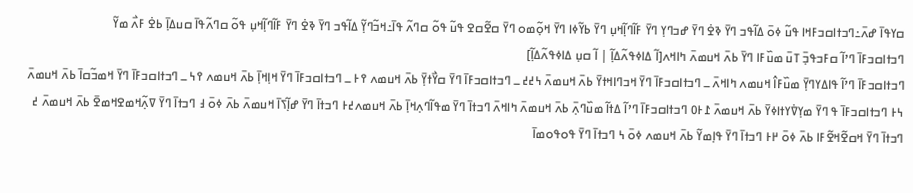ߛߌߟߊ߫ ߝߍ߫߸ߣߏߙߊߛߏߓߞߊ ߟߎ߬ ߦߋ߫ ߡߊ߬ߟߏ ߣߌ߫ ߢߐ߭ ߣߌ߫ ߝߏߣߌ߲ ߣߌ߫ ߓߊ߬ߣߊ߲߬ߞߎ߲ ߣߌ߫ ߕߌ߬ߦߊ ߣߌ߫ ߞߋ߲߬ߘߋ ߣߌ߫ ߛߐ߬ߛߐ ߟߎ߬ ߟߋ߬ ߛߣߍ߬ ߟߊ߫߸ߞߏ߬ߣߌ߲߬ ߡߊ߬ߟߏ ߣߌ߫ ߢߐ߭ ߣߌ߫ ߓߊ߬ߣߊ߲߬ߞߎ߲ ߟߋ߬ ߛߣߍ߬ߟߊ߫ ߛߎߡߊ߲߫ ߕߐ߭ ߓߍ߯ ߘߌ߬
ߣߏߙߊߛߏߓߊ߫ ߣߴߊ߬ ߛߓߏߟߏ߲߫ ߠߎ߫ ߘߎ߰ߓߊ ߣߌ߫ ߕߍ߫ ߞߎߘߍ߫ ߤߊߞߍ[ߊ߬ ߡߊߦߟߍ߬ߡߊ߲߬ | ߊ߬ ߛߎ߲ ߡߊߦߟߍ߬ߡߊ߲߬]
ߣߏߙߊߛߏߓߊ߫ ߣߴߊ߬ ߟߊߡߌߣߌ߲߫ ߘߎ߰ߓߊ߮ ߞߎߘߍ ߤߊߞߍ߫ ߺ ߣߏߙߊߛߏߓߊ߫ ߣߌ߫ ߞߏߣߊߞߙߌ߫ ߕߍ߫ ߞߎߘߍ߫ ߆߄߄ ߺ ߣߏߙߊߛߏߓߊ߫ ߣߌ߫ ߛߌ߯ߙߌ߲߫ ߕߍ߫ ߞߎߘߍ ߉߅ ߺ ߣߏߙߊߛߏߓߊ߫ ߣߌ߫ ߞߊ߲ߞߊ߲߫ ߕߍ߫ ߞߎߘߍ ߉߆ ߺ ߣߏߙߊߛߏߓߊ߫ ߣߌ߫ ߞߘߏ߬ߛߊ߫ ߕߍ߫ ߞߎߘߍ߫ ߆߅ ߣߏߙߊߛߏߓߊ߫ ߟ ߣߌ߫ ߘߌ߲ߜ߭ߌߙߊߦߌ߫ ߕߍ߫ ߞߎߘߍ߫ ߁߅߀ ߣߏߙߊߛߏߓߊ߫ ߣߴߊ߬ ߡߙߊ߬ ߘߎ߰ߣߍ߲߫ ߕߍ߫ ߞߎߘߍ߫ ߤߊߞߍ߫ ߣߏߙߊ߫ ߣߌ߫ ߘߟߊ߬ߣߍ߲ߞߊ߲߫ ߕߍ߫ ߞߎߘߍ߄߅ ߣߏߙߊ߫ ߣߌ߫ ߝߊ߲߬ߖߊ߫ ߞߎߘߍ߫ ߕߍ߫ ߦߋ߫ ߃ ߣߏߙߊ߫ ߣߌ߫ ߜߍ߲߬ߞߘߐߞߘߐ߫ ߕߍ߫ ߞߎߘߍ߫ ߄ ߣߏߙߊ߫ ߣߌ߫ ߞߛߐ߬ߞߐ߬ߓߊ ߕߍ߫ ߦߋ߫ ߂߅ ߣߏߙߊ߫ ߣߌ߫ ߟߊ߲ߘߌ߬ ߕߍ߫ ߞߎߘߍ ߦߋ߫ ߆ ߣߏߙߊ߫ ߣߌ߫ ߟߋߟߋߘߊ߫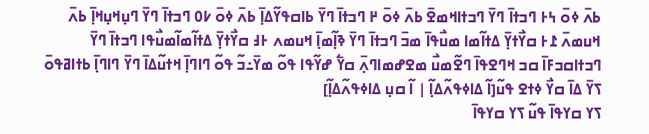ߕߍ߫ ߦߋ߫ ߆߅ ߣߏߙߊ߫ ߣߌ߫ ߣߏߙߊߞߘߐ߫ ߕߍ߫ ߦߋ߫ ߂ ߣߏߙߊ߫ ߣߌ߫ ߕߊߛߟߌ߬ߡߊ߲߫ ߕߍ߫ ߦߋ߫ ߇߀ ߣߏߙߊ߫ ߣߌ߫ ߣߎ߲ߞߎ߲ߞߊ߲߫ ߕߍ߫ ߞߎߘߍ߫ ߁߅ ߛߌ߯ߙߌ߲߫ ߡߙߊ߬ߘߊ ߘߎ߯ߟߊ߫ ߘߏ߫ ߣߏߙߊ߫ ߣߌ߫ ߢߊ߲߬ߘߊ߲߫ ߞߎߘߍ ߅߃ ߛߌ߯ߙߌ߲߫ ߡߙߊ߬ߘߊ߬ߘߎ߯ߟߊ ߣߏߙߊ߫ ߣߌ߫ ߣߏߙߊߛߏߓߊ߫ ߛߏ ߞߣߐߟߊ߫ ߣߐ߬ߘߎ߯ ߘߐߝߘߊߣߍ߲߫ ߛߌ߱ ߝߌ߬ߟߊ ߟߋ߬ ߘߌ߫߸ߏ߬ ߟߋ߬ ߣߊߣߊ߲߫ ߞߙߎ߬ߡߊ߫ ߣߌ߫ ߣߊߣߊ߲߫ ߕߙߊߥߟߋ߫
ߖߌ߫ ߡߊ߫ ߛߌ߯ ߦߙߐ ߟߎ߬[ߊ߬ ߡߊߦߟߍ߬ߡߊ߲߬ | ߊ߬ ߛߎ߲ ߡߊߦߟߍ߬ߡߊ߲߬]
ߖߌ ߛߌߟߊ߫ ߟߎ߬ ߖߌ ߛߌߟߊ߫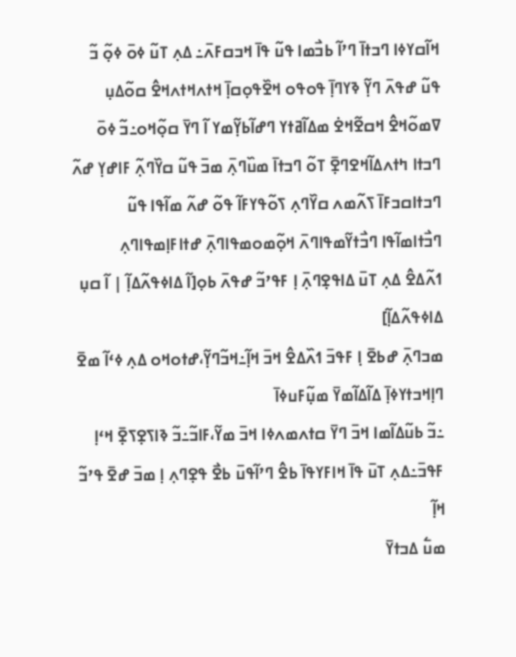ߞߊ߬ߛߌߦߊ ߣߏߙߊ߫ ߣߴߊ߬ ߕߏ߯ߘߊ ߟߎ߬ ߟߊ߫ ߞߏߛߓߍ߫߸ ߡߍ߲ ߠߎ߬ ߦߋ߫ ߦߋ߲߬ ߏ߬ ߟߎ߬ ߝߟߍ߫ ߣߌ߲߬ ߢߌߣߊ߲߫ ߟߋߟߋ ߞߐ߰ߟߋ߲ߛߊ߲߫ ߞߙߍߞߙߍߞߐ߮ ߛߋ߬ߡߎ߲ ߜߘߋ߬ߞߐ߮ ߞߛߐ߬ߞߐ߭ ߘߡߊ߬ߥߙߌ ߣߝߊ߬ߕߌ߲߬ߘߌ ߊ߬ ߣߌ߫ ߛߋ߲߬ߞߋ߸ߏ߬ ߦߋ߫ ߣߏߙߊ ߤߙߍߡߊ߬ߞߐߣߐ߲߫ ߠߋ߬ ߣߏߙߊ߫ ߘߎ߰ߣߍ߲߫ ߘߏ߫ ߟߎ߬ ߛߌ߰ߣߍ߲߬ ߓߊߝߌ߲ ߝߍ߬ ߣߏߙߊߛߏߓߊ߫ ߖߍ߬ߘߍ ߛߌ߰ߣߍ߲ ߖߋ߬ߟߌߓߊ߬ ߟߋ߬ ߝߍ߬ ߘߊ߬ߟߊ ߟߎ߬ ߣߏ߯ߙߊߘߊ߬ߟߊ ߣߏ߯ߙߌ߬ߘߟߊߣߍ߫ ߞߋ߲߬ߘߋߘߟߊߣߍ߲߫ ߝߙߊߓߊ߲ߘߟߊߣߍ߲
ߗߍ߬ߡߐ߮ ߡߍ߲ ߠߎ߫ ߡߊߟߐ߲ߣߍ߲߫ ߊ߲ ߓߟߴߏ߬ ߝߟߍ߫ ߕߋ߲[ߊ߬ ߡߊߦߟߍ߬ߡߊ߲߬ | ߊ߬ ߛߎ߲ ߡߊߦߟߍ߬ߡߊ߲߬]
ߘߏߣߍ߲߫ ߝߕߐ߫ ߊ߲ ߓߟߏ߫ ߗߍ߰ߡߐ߮ ߞߏ߫ ߞߊ߲߬߸ߞߏ߬ߣߌ߲߬،ߝߙߋߞߋ ߡߍ߲ ߦߵߊ߬ ߘߐ߫
ߣߊ߲ߞߏߙߌߦߊ߲߫ ߡߊ߬ߡߊ߬ߘߌ߫ ߘߎ߲߬ߓߎߦߊ߫
߸ߏ߬ ߕߎ߬ߡߊ߬ߘߊ ߞߏ߫ ߣߌ߫ ߛߙߍߘߍߦߊ ߞߏ߫ ߘߌ߬،ߓߊߏ߬߸ߏ߬ ߢߊߖߐ߲ߖߐ߲߫ ߞߵߊ߲ ߓߟߏ߫߸ߡߍ߲ ߠߎ߫ ߟߊ߫ ߞߊߓߌߟߊ߫ ߕߐ߮ ߣߴߊ߬ߟߎ߫ ߕߐ߯ ߟߐ߲ߣߍ߲ ߊ߲ ߘߏ߫ ߝߐ߫ ߟߴߏ߬ ߞߊ߲߬
ߘߎ߱ ߡߏߙߌ߫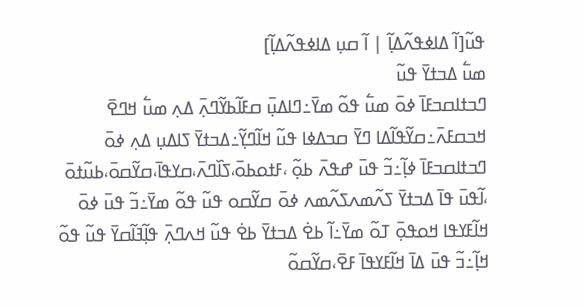ߟߎ߬[ߊ߬ ߡߊߦߟߍ߬ߡߊ߲߬ | ߊ߬ ߛߎ߲ ߡߊߦߟߍ߬ߡߊ߲߬]
ߘߎ߱ ߡߏߙߌ߫ ߟߎ߬
ߣߏߙߊߛߏߓߊ߫ ߦߋ߫ ߘߎ߱ ߟߋ߬ ߘߌ߫߸ߣߊߡߎ߲߫ ߛߓߊ߬ߕߌ߬ߣߍ߲߫ ߡߍ߲ ߘߎ߱ ߞߣߐ߫ ߞߏߛߓߍ߫߸ߛߌ߬ߟߊ߬ߡߊ ߣߌ߫ ߛߏߡߦߊ ߟߎ߬ ߞߊ߬ߣߌ߲߬߸ߡߏߙߌ߫ ߖߊߡߎ߲ ߡߍ߲ ߦߋ߫ ߣߏߙߊߛߏߓߊ߫ ߦߊ߲߬߸ߏ߬ ߟߎ߫ ߝߟߍ߫ ߕߋ߲߬ ،ߓߙߋߕߋ߫،ߖߊ߰ߣߍ߫،ߛߌߟߊ߫،ߛߌ߬ߛߋ߫،ߕߎ߬ߙߋ߫ ،ߊ߬ߟߎ߫ ߟߊ߫ ߡߏߙߌ߫ ߖߍ߬ߘߍߖߍ߬ߘߍ ߦߋ߫ ߛߌ߬ߛߋ ߟߎ߬ ߟߋ߬ ߘߌ߫߸ߏ߬ ߟߎ߫ ߦߋ߫ ߞߊ߬ߓߌߟߊ ߞߋߟߋ߲߫ ߠߋ߬ ߘߌ߫߸ߊ߬ ߕߐ߭ ߡߏߙߌ߫ ߕߐ߭ ߟߎ߬ ߞߍߣߍ߲߫ ߟߊ߲߬ߔߊ߬ߛߌ߫ ߟߎ߬ ߟߋ߬ ߞߊ߲߬߸ߏ߬ ߟߎ߫ ߡߊ߫ ߞߊ߬ߓߌߟߊ߫ ߓߐ߫،ߛߌ߬ߛߋ߬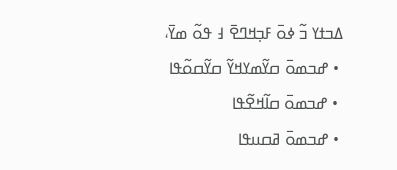ߡߏߙߌ ߏ߬ ߦߋ߫ ߓߏ߲ߞߣߐ߫ ߃ ߟߋ߬ ߘߌ߫،
 • ߝߏߘߋ߫ ߛߌ߬ߘߌߞߌ߬ ߛߌ߬ߛߋ߬ߟߊ
 • ߝߏߘߋ߫ ߛߊ߬ߞߐ߬ߟߊ
 • ߝߏߘߋ߫ ߥߛߎߟߊ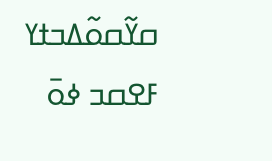ߛߌ߬ߛߋ߬ߡߏߙߌ ߓߐߛߏ ߦߋ߫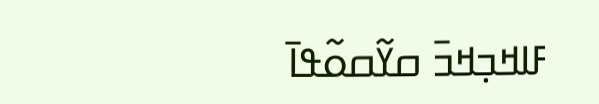ߓߊߞߏ߲ߞߏ߫ ߛߌ߬ߛߋ߬ߟߊ߫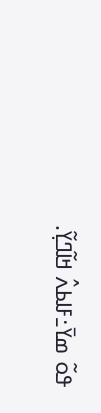ߟߋ߬ ߘߌ߫߸ߓߊߕߍ߮ ߞߊ߬ߣߌ߲߬.